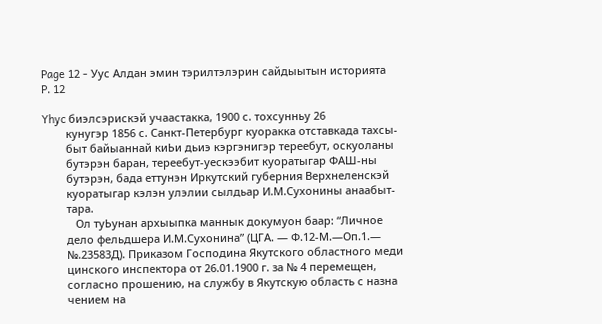Page 12 - Уус Алдан эмин тэрилтэлэрин сайдыытын историята
P. 12

Yhyc биэлсэрискэй учаастакка, 1900 с. тохсунньу 26
        кунугэр 1856 с. Санкт-Петербург куоракка отставкада тахсы-
        быт байыаннай киЬи дьиэ кэргэнигэр тереебут, оскуоланы
        бутэрэн баран, тереебут-уескээбит куоратыгар ФАШ-ны
        бутэрэн, бада еттунэн Иркутский губерния Верхнеленскэй
        куоратыгар кэлэн улэлии сылдьар И.М.Сухонины анаабыт-
        тара.
           Ол туЬунан архыыпка маннык докумуон баар: “Личное
        дело фельдшера И.М.Сухонина” (ЦГА. — Ф.12-М.—Оп.1.—
        №.23583Д). Приказом Господина Якутского областного меди
        цинского инспектора от 26.01.1900 г. за № 4 перемещен,
        согласно прошению, на службу в Якутскую область с назна
        чением на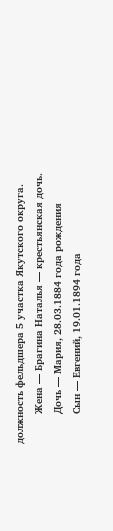должность фельдшера 5 участка Якутского округа.
          Жена — Брагина Наталья — крестьянская дочь.
          Дочь — Мария, 28.03.1884 года рождения
          Сын — Евгений, 19.01.1894 года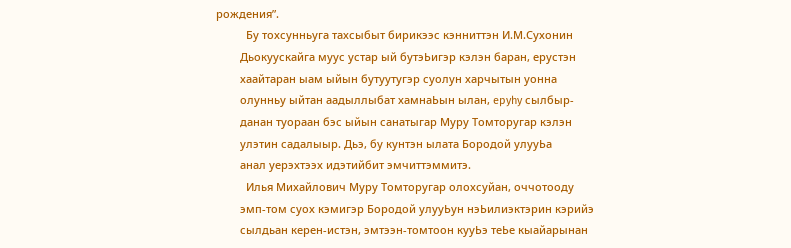рождения”.
          Бу тохсунньуга тахсыбыт бирикээс кэнниттэн И.М.Сухонин
        Дьокуускайга муус устар ый бутэЬигэр кэлэн баран, ерустэн
        хаайтаран ыам ыйын бутуутугэр суолун харчытын уонна
        олунньу ыйтан аадыллыбат хамнаЬын ылан, epyhy сылбыр-
        данан туораан бэс ыйын санатыгар Муру Томторугар кэлэн
        улэтин садалыыр. Дьэ, бу кунтэн ылата Бородой улууЬа
        анал уерэхтээх идэтийбит эмчиттэммитэ.
          Илья Михайлович Муру Томторугар олохсуйан, оччотооду
        эмп-том суох кэмигэр Бородой улууЬун нэЬилиэктэрин кэрийэ
        сылдьан керен-истэн, эмтээн-томтоон кууЬэ теЬе кыайарынан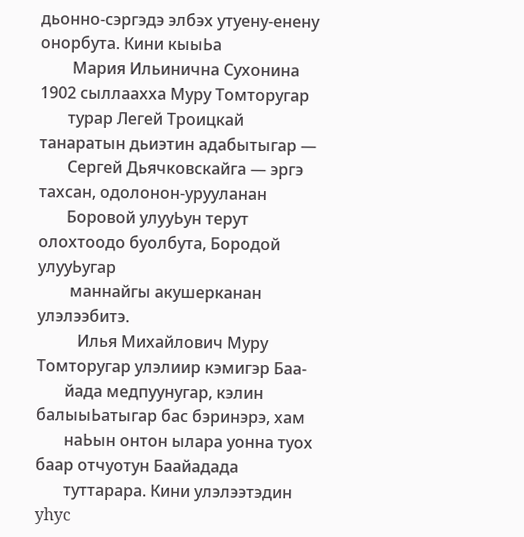дьонно-сэргэдэ элбэх утуену-енену онорбута. Кини кыыЬа
        Мария Ильинична Сухонина 1902 сыллаахха Муру Томторугар
       турар Легей Троицкай танаратын дьиэтин адабытыгар —
       Сергей Дьячковскайга — эргэ тахсан, одолонон-урууланан
       Боровой улууЬун терут олохтоодо буолбута, Бородой улууЬугар
        маннайгы акушерканан улэлээбитэ.
          Илья Михайлович Муру Томторугар улэлиир кэмигэр Баа-
       йада медпуунугар, кэлин балыыЬатыгар бас бэринэрэ, хам
       наЬын онтон ылара уонна туох баар отчуотун Баайадада
       туттарара. Кини улэлээтэдин yhyc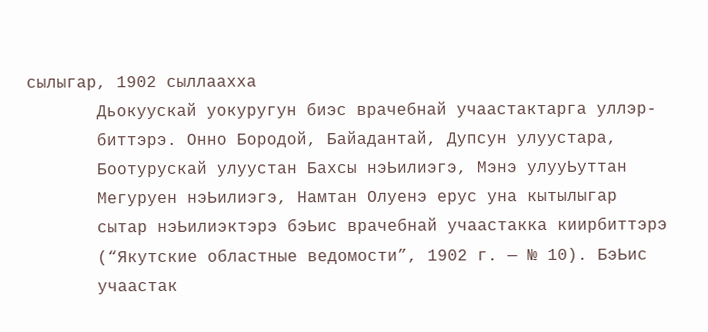сылыгар, 1902 сыллаахха
       Дьокуускай уокуругун биэс врачебнай учаастактарга уллэр-
       биттэрэ. Онно Бородой, Байадантай, Дупсун улуустара,
       Боотурускай улуустан Бахсы нэЬилиэгэ, Мэнэ улууЬуттан
       Мегуруен нэЬилиэгэ, Намтан Олуенэ ерус уна кытылыгар
       сытар нэЬилиэктэрэ бэЬис врачебнай учаастакка киирбиттэрэ
       (“Якутские областные ведомости”, 1902 г. — № 10). БэЬис
       учаастак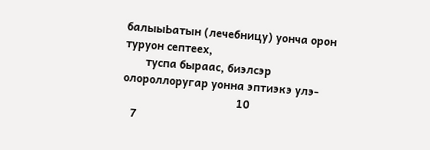балыыЬатын (лечебницу) уонча орон туруон септеех,
       туспа быраас, биэлсэр олороллоругар уонна эптиэкэ улэ-
                                      10
   7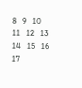8   9   10   11   12   13   14   15   16   17